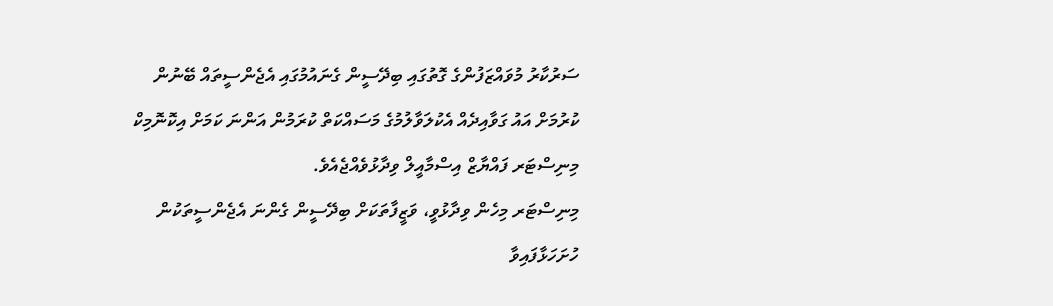ސަރުކާރު މުވައްޒަފުންގެ ގޮތުގައި ބިދޭސީން ގެނައުމުގައި އެޖެންސީތައް ބޭނުން ކުރުމަށް އައު ގަވާއިދެއް އެކުލަވާލުމުގެ މަސައްކަތް ކުރަމުން އަންނަ ކަމަށް އިކޮނޮމިކް މިނިސްޓަރ ފައްޔާޒް އިސްމާއީލް ވިދާޅުވެއްޖެއެވެ.
މިނިސްޓަރ މިހެން ވިދާޅުވީ، ވަޒީފާތަކަށް ބިދޭސީން ގެންނަ އެޖެންސީތަކުން ހުށަހަޅާފައިވާ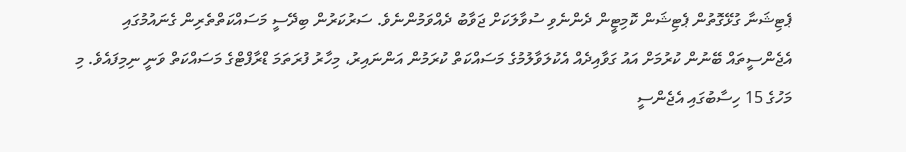ޕެޓިޝަނާ ގުޅޭގޮތުން ޕެޓިޝަން ކޮމިޓީން ދެންނެވި ސުވާލަކަށް ޖަވާބު ދެއްވަމުންނެވެ. ސަރުކަރުން ބިދޭސީ މަސައްކަތްތެރިން ގެނައުމުގައި އެޖެންސީތައް ބޭނުން ކުރުމަށް އައު ގަވާއިދެއް އެކުލަވާލުމުގެ މަސައްކަތް ކުރަމުން އަންނައިރު، މިހާރު ފުރަތަމަ ޑްރާފްޓްގެ މަސައްކަތް ވަނީ ނިމިފައެވެ. މި މަހުގެ 15 ހިސާބުގައި އެޖެންސީ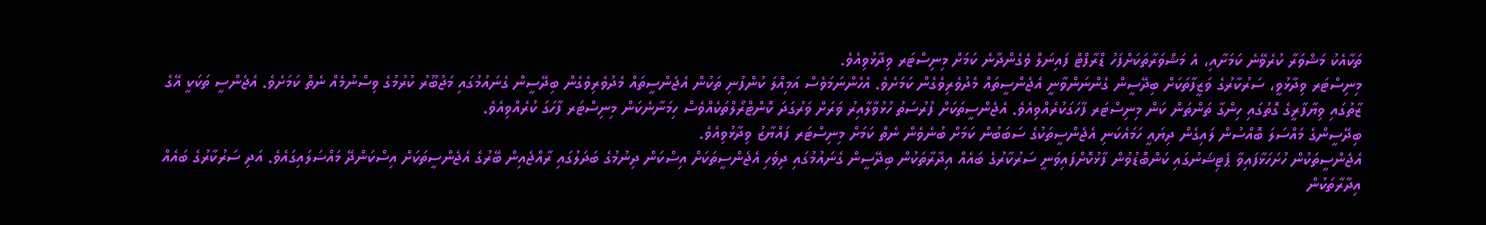ތަކާއެކު މަޝްވަރާ ކުރެވޭނެ ކަމަށާއި، އެ މަޝްވަރާތަކަށްފަހު ޑްރާފްޓް ފައިނަލް ވެގެންދާނެ ކަމަށް މިނިސްޓަރ ވިދާޅުވިއެވެ.
މިނިސްޓަރ ވިދާޅުވީ، ސަރުކާރުގެ ވަޒީފާތަކަށް ބިދޭސީން ގެންނަންވާނީ އެޖެންސީތައް މެދުވެރިވެގެން ކަމަށެވެ. އެހެންނަމަވެސް އަމިއްލަ ކުންފުނި ތަކުން އެޖެންސީތައް މެދުވެރިވެގެން ބިދޭސީން ގެނައުމުގައި މަޖުބޫރު ކުރުމުގެ ވިސްނުމެއް ނެތް ކަމަށެވެ. އެޖެންސީ ތަކަކީ އޭގެ ޒާތުގައި ވިޔާފާރީގެ ގޮތުގައި ހިންގާ ތަންތަން ކަން މިނިސްޓަރ ފާހަގަކުރެއްވިއެވެ. އެޖެންސީތަކަށް ފުރުސަތު ހުޅުވާލާއިރު ވަރަށް ވަރުގަދަ ކޮންޓްރޯލްތަކެއްވެސް ހިމަނާނެކަން މިނިސްޓަރ ފާހަގަ ކުރެއްވިއެވެ.
ބިދޭސީންގެ މައްސަލަ ބޮއްސުން ލައިގެން ދިޔައީ ހަމައެކަނި އެޖެންސީތަކުގެ ސަބަބުން ކަމަށް ބުނެވެން ނެތް ކަމަށް މިނިސްޓަރ ފައްޔާޒު ވިދާޅުވިއެވެ.
އެޖެންސީތަކުން ހުށަހަޅާފައިވާ ޕެޓިޝަނުގައި ކަންބޮޑުވުން ފާޅުކޮށްފައިވަނީ ސަރުކާރުގެ ބައެއް އިދާރާތަކުން ބިދޭސީން ގެނައުމުގައި ދިވެހި އެޖެންސީތަކަށް އިސްކަން ދިނުމުގެ ބަދަލުގައި ރާއްޖެއިން ބޭރުގެ އެޖެންސީތަކަށް އިސްކަންދޭ މައްސަލައިގައެވެ. އަދި ސަރުކާރުގެ ބައެއް އިދާރާތަކުން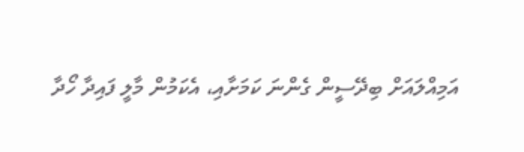އަމިއްލައަށް ބިދޭސީން ގެންނަ ކަމަށާއި، އެކަމުން މާލީ ފައިދާ ހޯދާ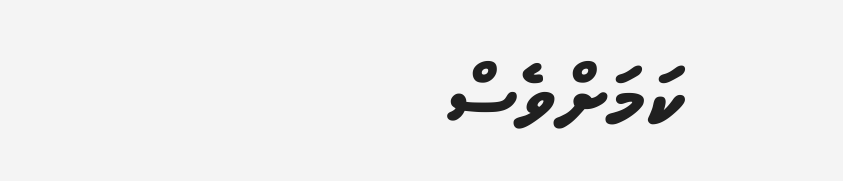ކަމަށްވެސް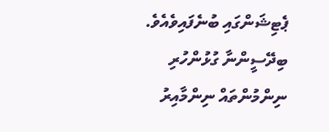ޕެޓިޝަންގައި ބުނެފައިވެއެވެ. ބިދޭސީންނާ ގުޅުންހުރި ނިންމުންތައް ނިންމާއިރު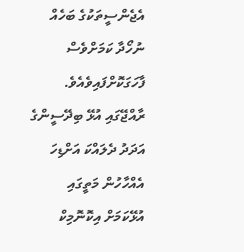އެޖެންސީތަކުގެ ބަހެއް ނުހޯދާ ކަމަށްވެސް ފާހަގަކޮށްފައިވެއެވެ.
ރާއްޖޭގައި އުޅޭ ބިދޭސީންގެ އަދަދު ދެލައްކަ އަށްޑިހަ އެއްހާހުން މަތީގައި އުޅޭކަމަށް އިކޮނޮމިކް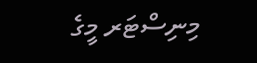މިނިސްޓަރ މީގެ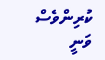ކުރިންވެސް ވަނީ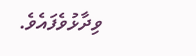ވިދާޅުވެފައެވެ.